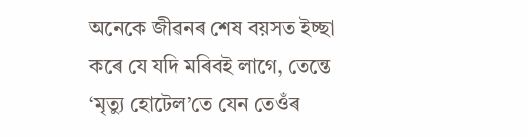অনেকে জীৱনৰ শেষ বয়সত ইচ্ছা কৰে যে যদি মৰিবই লাগে, তেন্তে ‘মৃত্যু হোটেল’তে যেন তেওঁৰ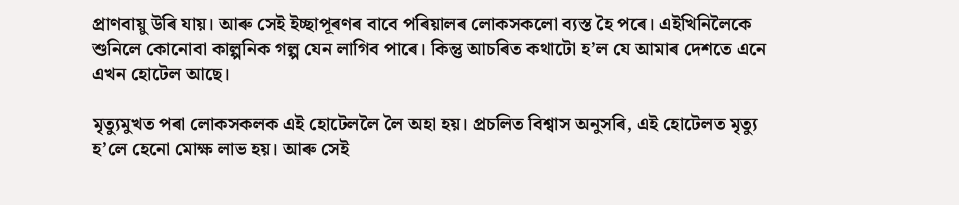প্ৰাণবায়ু উৰি যায়। আৰু সেই ইচ্ছাপূৰণৰ বাবে পৰিয়ালৰ লোকসকলো ব্যস্ত হৈ পৰে। এইখিনিলৈকে শুনিলে কোনোবা কাল্পনিক গল্প যেন লাগিব পাৰে। কিন্তু আচৰিত কথাটো হ’ল যে আমাৰ দেশতে এনে এখন হোটেল আছে।

মৃত্যুমুখত পৰা লোকসকলক এই হোটেললৈ লৈ অহা হয়। প্রচলিত বিশ্বাস অনুসৰি, এই হোটেলত মৃত্যু হ’লে হেনো মোক্ষ লাভ হয়। আৰু সেই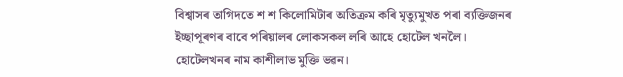বিশ্বাসৰ তাগিদতে শ শ কিলোমিটাৰ অতিক্ৰম কৰি মৃত্যুমুখত পৰা ব্যক্তিজনৰ ইচ্ছাপূৰণৰ বাবে পৰিয়ালৰ লোকসকল লৰি আহে হোটেল খনলৈ।
হোটেলখনৰ নাম কাশীলাভ মুক্তি ভৱন।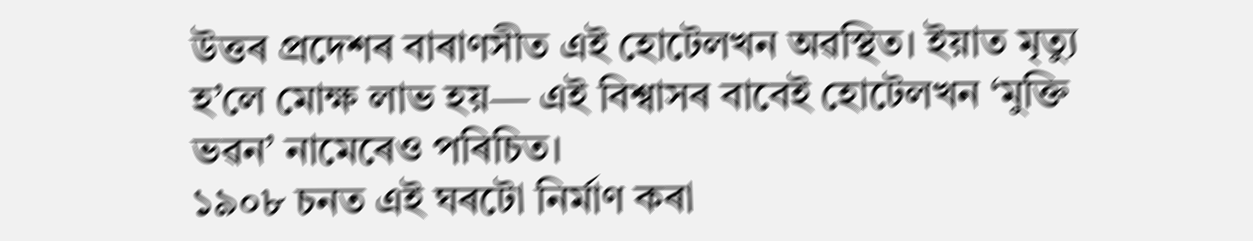উত্তৰ প্ৰদেশৰ বাৰাণসীত এই হোটেলখন অৱস্থিত। ইয়াত মৃত্যু হ’লে মোক্ষ লাভ হয়— এই বিশ্বাসৰ বাবেই হোটেলখন ‘মুক্তি ভৱন’ নামেৰেও পৰিচিত।
১৯০৮ চনত এই ঘৰটো নিৰ্মাণ কৰা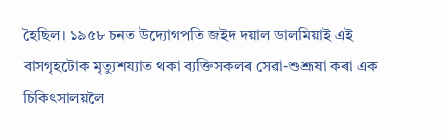হৈছিল। ১৯৫৮ চনত উদ্যোগপতি জইদ দয়াল ডালমিয়াই এই বাসগৃহটোক মৃত্যুশয্যাত থকা ব্যক্তিসকলৰ সেৱা-শুশ্ৰূষা কৰা এক চিকিৎসালয়লৈ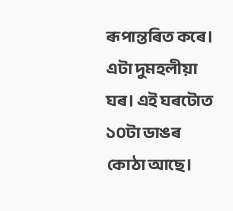ৰূপান্তৰিত কৰে। এটা দুমহলীয়া ঘৰ। এই ঘৰটোত ১০টা ডাঙৰ কোঠা আছে।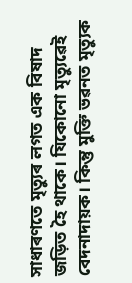সাধাৰণতে মৃত্যুৰ লগত এক বিষাদ জড়িত হৈ থাকে। যিকোনো মৃত্যুৱেই বেদনাদায়ক। কিন্তু মুক্তি ভৱনত মৃত্যুক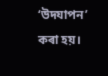‘উদযাপন’ কৰা হয়।